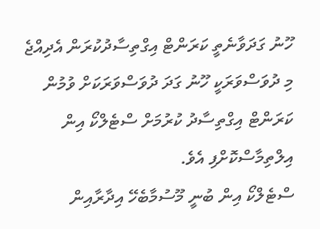ހޫނު ގަދަވާނެތީ ކަރަންޓް އިގްތިސާދުކުރަން އެދިއްޖެ
މި ދުވަސްވަރަކީ ހޫނު ގަދަ ދުވަސްވަރަކަށް ވުމުން ކަރަންޓް އިގްތިސާދު ކުރުމަށް ސްޓެލްކޯ އިން އިލްތިމާސްކޮށްފި އެވެ.
ސްޓެލްކޯ އިން ބުނީ މޫސުމާބެހޭ އިދާރާއިން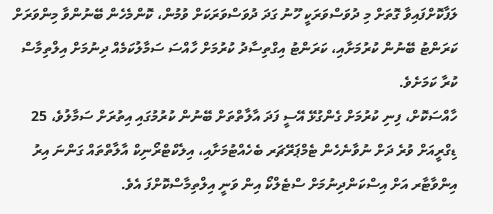ލަފާކޮށްފައިވާ ގޮތަށް މި ދުވަސްވަރަކީ ހޫނު ގަދަ ދުވަސްވަރަކަށް ވުމުން، ކޮންމެހެން ބޭނުންވާ މިންވަރަށް ކަރަންޓު ބޭނުން ކުރުމަށާއި، ކަރަންޓު އިގްތިސާދު ކުރުމަށް ހާއްސަ ސަމާލުކަމެއް ދިނުމަށް އިލްތިމާސް ކުރާ ކަމަށެވެ.
ހާއްސަކޮށް، ފިނި ކުރުމަށް ގެންގުޅޭ އޭސީ ފަދަ އާލާތްތަށް ބޭނުން ކުރުމުގައި އިތުރަށް ސަމާލުވެ، 25 ޑިގްރީއަށް ވުރެ ދަށް ނުވާނެހެން ޓެމްޕަރޭޗަރ ބެހެއްޓުމަށާއި، އިލެކްޓްރޯނިކް އާލާތްތައް ގަންނަ އިރު އިންވާޓާރ އަށް އިސްކަންދިނުމަށް ސްޓެލްކޯ އިން ވަނީ އިލްތިމާސްކޮށްފަ އެވެ.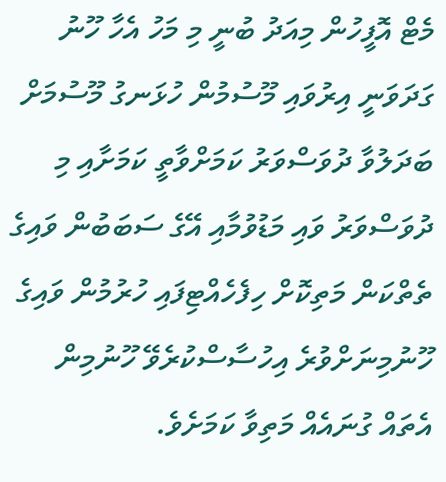މެޓް އޮފީހުން މިއަދު ބުނީ މި މަހު އެހާ ހޫނު ގަދަވަނީ އިރުވައި މޫސުމުން ހުޅަނގު މޫސުމަށް ބަދަލުވާ ދުވަސްވަރު ކަމަށްވާތީ ކަމަށާއި މި ދުވަސްވަރު ވައި މަޑުވުމާއި އޭގެ ސަބަބުން ވައިގެ ތެތްކަން މަތިކޮށް ހިފެހެއްޓިފައި ހުރުމުން ވައިގެ ހޫނުމިނަށްވުރެ އިހުސާސްކުރެވޭ ހޫނުމިން އެތައް ގުނައެއް މަތިވާ ކަމަށެވެ.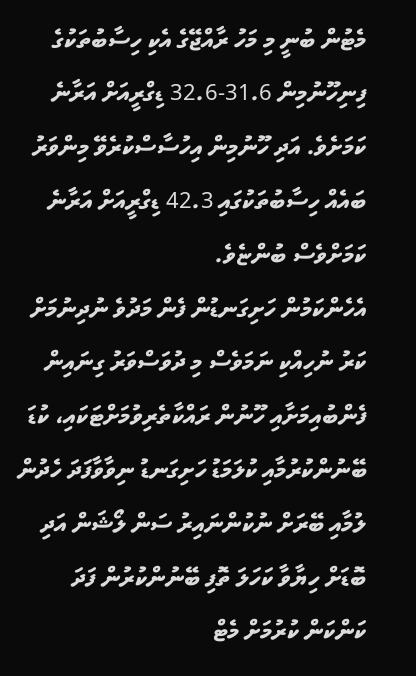މެޓުން ބުނީ މި މަހު ރާއްޖޭގެ އެކި ހިސާބުތަކުގެ ފިނިހޫނުމިން 31.6-32.6 ޑިގްރީއަށް އަރާނެ ކަމަށެވެ. އަދި ހޫނުމިން އިހުސާސްކުރެވޭ މިންވަރު ބައެއް ހިސާބުތަކުގައި 42.3 ޑިގްރީއަށް އަރާނެ ކަމަށްވެސް ބުންޏެވެ.
އެހެންކަމުން ހަށިގަނޑުން ފެން މަދުވެ ނުދިނުމަށް ކަރު ނުހިއްކި ނަމަވެސް މި ދުވަސްވަރު ގިނައިން ފެންބުއިމަށާއި ހޫނުން ރައްކާތެރިވުމަށްޓަކައި، ކުޑަ ބޭނުންކުރުމާއި ކުލަމަޑު ހަށިގަނޑު ނިވާވާފަދަ ހެދުން ލުމާއި ބޭރަށް ނުކުންނައިރު ސަން ލޯޝަން އަދި ބޮޑަށް ހިޔާވާ ކަހަލަ ތޮފި ބޭނުންކުރުން ފަދަ ކަންކަން ކުރުމަށް މެޓް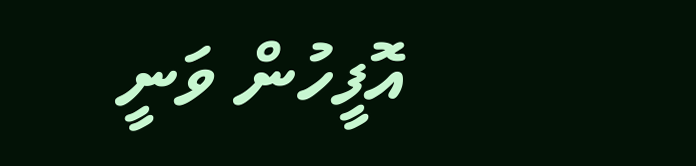އޮފީހުން ވަނީ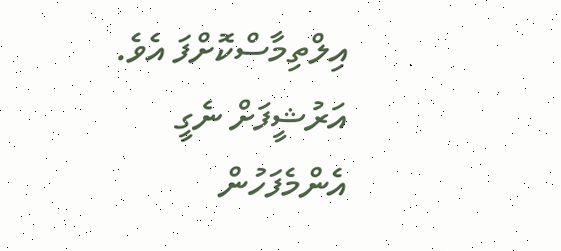އިލްތިމާސްކޮށްފަ އެވެ.
އަރުޝީފަށް ނެގީ
އެންމެފަހުން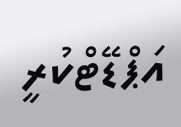އަޕްޑޭޓްކުރީ